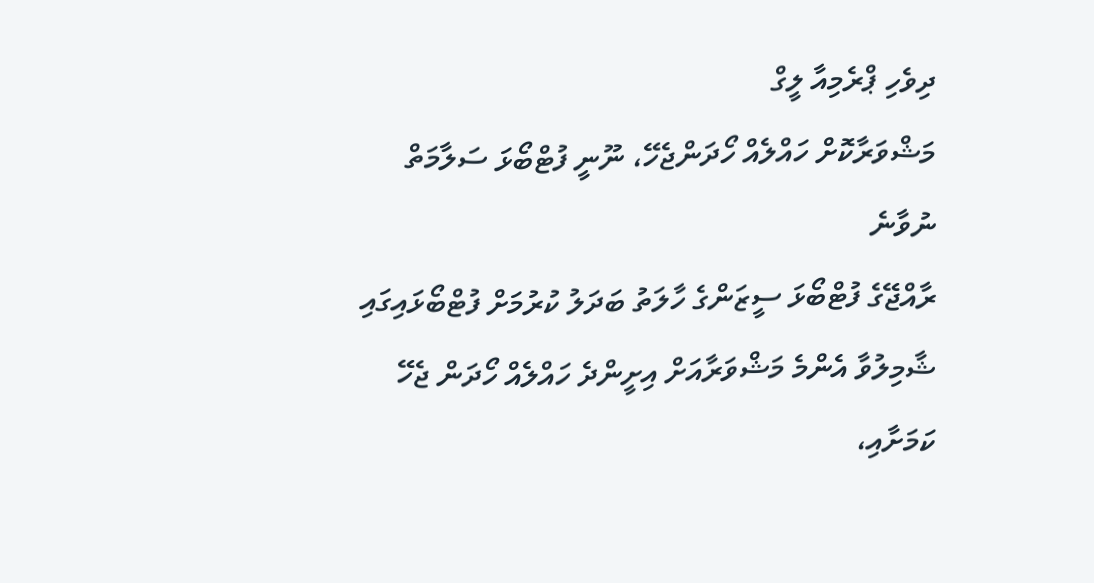ދިވެހި ޕްރެމިއާ ލީގް
މަޝްވަރާކޮށް ހައްލެއް ހޯދަންޖެހޭ، ނޫނީ ފުޓްބޯޅަ ސަލާމަތް ނުވާނެ
ރާއްޖޭގެ ފުޓްބޯޅަ ސީޒަންގެ ހާލަތު ބަދަލު ކުރުމަށް ފުޓްބޯޅައިގައި ޝާމިލުވާ އެންމެ މަޝްވަރާއަށް އިށީންދެ ހައްލެއް ހޯދަން ޖެހޭ ކަމަށާއި،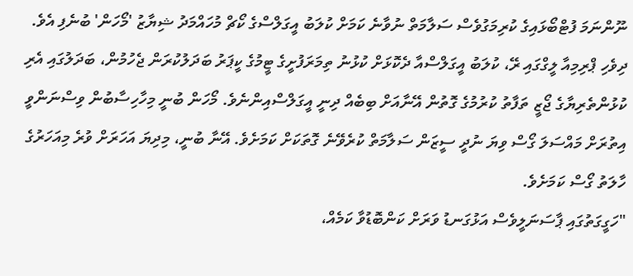ނޫންނަމަ ފުޓްބޯޅައިގެ ކުރިމަގުވެސް ސަލާމަތް ނުވާނެ ކަމަށް ކުލަބު އީގަލްސްގެ ކޯޗް މުހައްމަދު ޝިޔާޒު 'މޯހަން' ބުނެފި އެވެ.
ދިވެހި ޕްރިމިއާ ލީގްގައި ރޭ، ކުލަބު އީގަލްސްއާ ދެކޮޅަށް ކުޅުނު ތިމަރަފުށީގެ ޓީމުގެ ކީޕަރު ބަދަލުކުރަން ޖެހުމުން، ބަދަލުގައި އެރި ކުޅުންތެރިޔާގެ ޖޯޒީ ތަފާތު ކުރުމުގެ ގޮތުން އޭނާއަށް ބިބެއް ދިނީ އީގަލްސްއިންނެވެ. މޯހަން ބުނީ މިހާހިސާބުން ވިސްނަންވީ އިތުރަށް މައްސަލަ ގޯސް ވިޔަ ނުދީ ސީޒަން ސަލާމަތް ކުރެވޭނެ ގޮތަކަށް ކަމަށެވެ. އޭނާ ބުނީ، މިދިޔަ އަހަރަށް ވުރެ މިއަހަރުގެ ހާލަތު ގޯސް ކަމަށެވެ.
"ހަގީގަތުގައި ޕާސަނަލީވެސް އަޅުގަނޑު ވަރަށް ކަންބޮޑުވާ ކަމެއް،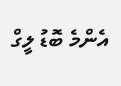އެންމެ ބޮޑު ލީގް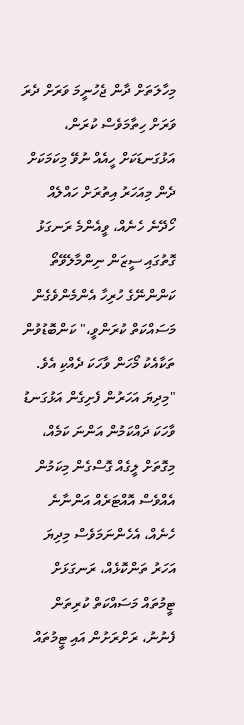މިހާލަތަށް ދާން ޖެހުނީމަ ވަރަށް ދެރަ ވަރަށް ހިތާމަވެސް ކުރަން، އަޅުގަނޑަކަށް ހީއެއް ނުވޭ މިކަމަކަށް ދެން މިއަހަރު އިތުރަށް ހައްލެއް ހޯދޭނެ ހެނެއް، ވީއެންމެ ރަނގަޅު ގޮތުގައި ސީޒަން ނިންމާލެވޭތޯ ކަންންނޭގެ ހުރިހާ އެންމެންވެގެން މަސައްކަތް ކުރަންވީ،" ކަންބޮޑުވުން ތަކާއެކު މޯހަން ވާހަކަ ދެއްކި އެވެ.
"މިދިޔަ އަހަރުން ފެށިގެން އަޅުގަނޑު ވާހަކަ ދައްކަމުން އަންނަ ކަމެއް، މިގޮތަށް ލީގެއް ގޮސްގެން މިކަމުން އެއްވެސް އޮއްޓަރެއް އަންނާނެ ހެނެއް، އެހެންނަމަވެސް މިދިޔަ އަހަރު ތަންކޮޅެއް، ރަނގަޅަށް ޓީމުތައް މަސައްކަތް ކުރިތަން ފެނުނު، ރަށްރަށުން އައި ޓީމުތައް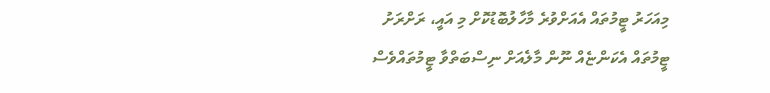މިއަހަރު ޓީމުތައް އެއަށްވުރެ މާހާލުބޮޑުކޮށް މި އައީ، ރަށްރަށު ޓީމުތައް އެކަންޏެއް ނޫން މާލެއަށް ނިސްބަތްވާ ޓީމުތައްވެސް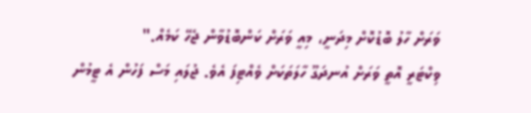ވަރަށް ހާލު ބޮޑުކޮށް މިދަނީ، މިއީ ވަރަށް ކަންބޮޑުވާން ޖެހޭ ކަމެއް."
ވިކްޓަރީ އޮތީ ވަރަށް އުނދަގޫ ހާލަތަކަށް ވެއްޓިފަ އެވެ. ޖުލައި މަސް ފަހުން އެ ޓީމުން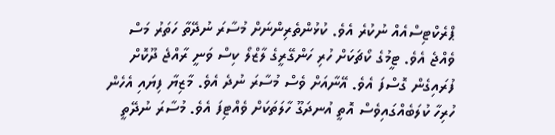ޕްރެކްޓިސްއެއް ނުކުރެ އެވެ. ކުޅުންތެރިންނަށް މުސާރަ ނުދޭތާ ހަތަރު މަސް ވެއްޖެ އެވެ. ޓީމުގެ ކޯޗަކަށް ހުރި ހަންގޭރީގެ ލާޒްލޯ ކިސް ވަނީ ރާއްޖެ ދޫކޮށް ފުރައިގެން ގޮސްފަ އެވެ. އޭނާއަށް ވެސް މުސާރަ ނުދެ އެވެ. މާޒިޔާ ފިޔައި އެހެން ހުރިހާ ކުލަބެއްގައިވެސް އޮތީ އުނދަގޫ ހާލަތަކަށް ވެއްޓިފަ އެވެ. މުސާރަ ނުދޭތީ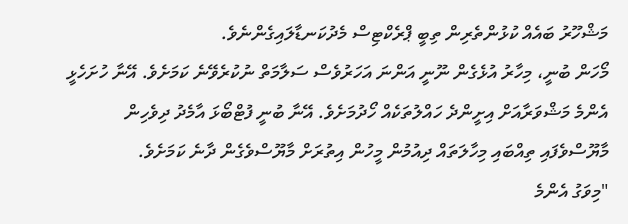މަޝްހޫރު ބައެއް ކުޅުންތެރިން ތިބީ ޕްރެކްޓިސް މެދުކަނޑާލައިގެންނެވެ.
މޯހަން ބުނީ، މިހާރު އުޅެގެން ނޫނީ އަންނަ އަހަރުވެސް ސަލާމަތް ނުކުރެވޭނެ ކަމަށެވެ. އޭނާ ހުށަހެޅީ އެންމެ މަޝްވަރާއަށް އިށީންދެ ހައްލުތަކެއް ހޯދުމަށެވެ. އޭނާ ބުނީ ފުޓްބޯޅަ އާމެދު ދިވެހިން މާޔޫސްވެފައި ތިއްބައި މިހާލަތައް ދިއުމުން މީހުން އިތުރަށް މާޔޫސްވެގެން ދާނެ ކަމަށެވެ.
"މިވަގު އެންމެ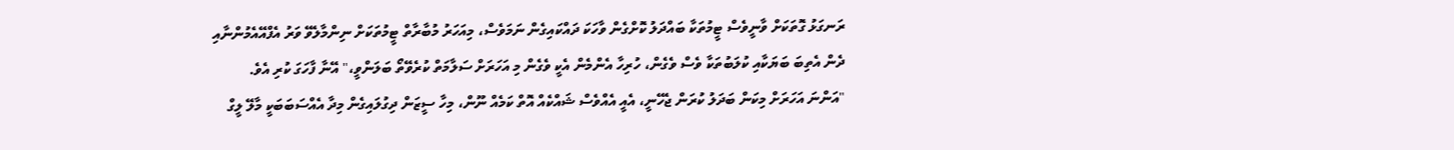ރަނގަޅު ގޮތަކަށް ވާނީވެސް ޓީމުތަކާ ބައްދަލު ކޮށްގެން ވާހަކަ ދައްކައިގެން ނަމަވެސް، މިއަހަރު މުބާރާތް ޓީމުތަކަށް ނިންމާލެވޭ ވަރު އެފްއޭއެމުންނާއި ދެން އެތިބަ ބަޔަކާއި ކުލަބުތަކާ ވެސް ވެގެން، ހުރިހާ އެންމެން އެކީ ވެގެން މި އަހަރަށް ސަލާމަތް ކުރެވޭތޯ ބަލަންވީ،" އޭނާ ފާހަގަ ކުރި އެވެ.
"އަންނަ އަހަރަށް މިކަން ބަދަލު ކުރަން ޖެހޭނީ، އެއީ އެއްވެސް ޝައްކެއް އޮތް ކަމެއް ނޫން، މިހާ ސީޒަން ދިގުލައިގެން މިދާ އެއްސަބަބަކީ މާލޭ ލީގް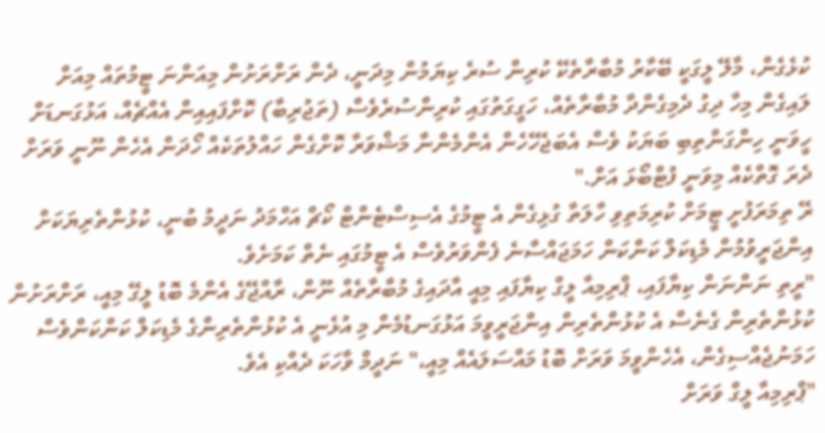ކުޅެގެން، މާލޭ ލީގަކީ ބޭކާރު މުބާރާތެކޭ ކުރިން ސުރެ ކިޔަމުން މިދަނީ، ދެން ރަށްރަށުން މިއަންނަ ޓީމުތައް މިއަށް ލައިގެން މިހާ ދިގު ދެމިގެންދާ މުބާރާތެއް، ހަގީގަތުގައި ކުރިންސުރެވެސް (ތަޖުރިބާ) ކޮށްފައިއިން އެއްޗެއް، އަޅުގަނޑަށް ހީވަނީ ހިންގަންތިބި ބަޔަކު ވެސް އެބަޖެހޭހެން އެންމެންނާ މަޝްވަރާ ކޮށްގެން ހައްލުތަކެއް ހޯދަން އެހެން ނޫނީ ވަރަށް ދެރަ ގޮތްކެއް މިވަނީ ފުޓްބޯޅަ އަށް."
ރޭ ތިމަރަފުށީ ޓީމަށް ކުރިމަތިވި ހާލަތާ ގުޅިގެން އެ ޓީމުގެ އެސިސްޓެންޓް ކޯޗް އަހްމަދު ނަދީމު ބުނީ، ކުޅުންތެރިޔަކަށް އިންޖަރީވުމުން މެޑިކަލް ކަންކަން ހަމަޖައްސާނެ ފެންވަރުވެސް އެ ޓީމުގައި ނެތް ކަމަށެވެ.
"ރީތި ނަންނަން ކިޔާފައި، ޕްރިމިއާ ލީގް ކިޔާފައި މިއީ އާދައިގެ މުބާރާތެއް ނޫން، ރާއްޖޭގެ އެންމެ ބޮޑު ލީގޭ މިއީ، ރަށްރަށުން ކުޅުންތެރިން ގެނެސް އެ ކުޅުންތެރިން އިންޖަރީވީމަ އަޅުގަނޑުމެން މި އުޅެނީ އެ ކުޅުންތެރިންގެ މެޑިކަލް ކަންކަންވެސް ހަމަނުޖެއްސިގެން، އެހެންވީމަ ވަރަށް ބޮޑު މައްސަލައެއް މިއީ،" ނަދީމް ވާހަކަ ދެއްކި އެވެ.
"ޕްރިމިއާ ލީގް ވަރަށް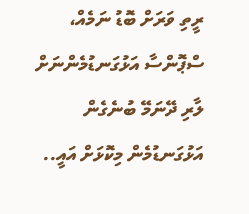ރީތި ވަރަށް ބޮޑު ނަމެއް، ސްޕޮންސާ އަޅުގަނޑުމެންނަށް ލާރި ދޭނަމޭ ބުނެގެން އަޅުގަނޑުމެން މިކޮޅަށް އައީ..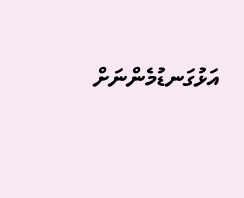އަޅުގަނޑުމެންނަށް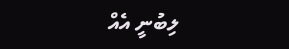ލިބުނީ އެއް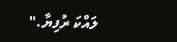ލައްކަ ރުފިޔާ."